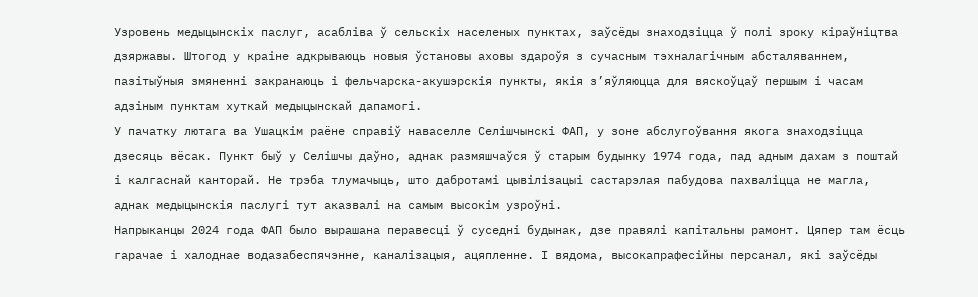Узровень медыцынскіх паслуг, асабліва ў сельскіх населеных пунктах, заўсёды знаходзіцца ў полі зроку кіраўніцтва дзяржавы. Штогод у краіне адкрываюць новыя ўстановы аховы здароўя з сучасным тэхналагічным абсталяваннем, пазітыўныя змяненні закранаюць і фельчарска-акушэрскія пункты, якія з’яўляюцца для вяскоўцаў першым і часам адзіным пунктам хуткай медыцынскай дапамогі.
У пачатку лютага ва Ушацкім раёне справіў наваселле Селішчынскі ФАП, у зоне абслугоўвання якога знаходзіцца дзесяць вёсак. Пункт быў у Селішчы даўно, аднак размяшчаўся ў старым будынку 1974 года, пад адным дахам з поштай і калгаснай канторай. Не трэба тлумачыць, што дабротамі цывілізацыі састарэлая пабудова пахваліцца не магла, аднак медыцынскія паслугі тут аказвалі на самым высокім узроўні.
Напрыканцы 2024 года ФАП было вырашана перавесці ў суседні будынак, дзе правялі капітальны рамонт. Цяпер там ёсць гарачае і халоднае водазабеспячэнне, каналізацыя, ацяпленне. І вядома, высокапрафесійны персанал, які заўсёды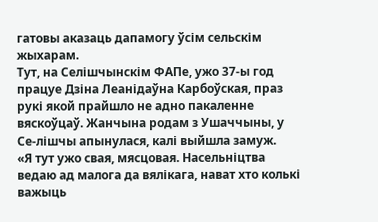гатовы аказаць дапамогу ўсім сельскім жыхарам.
Тут, на Селішчынскім ФАПе, ужо 37-ы год працуе Дзіна Леанідаўна Карбоўская, праз рукі якой прайшло не адно пакаленне вяскоўцаў. Жанчына родам з Ушаччыны, у Се-лішчы апынулася, калі выйшла замуж.
«Я тут ужо свая, мясцовая. Насельніцтва ведаю ад малога да вялікага, нават хто колькі важыць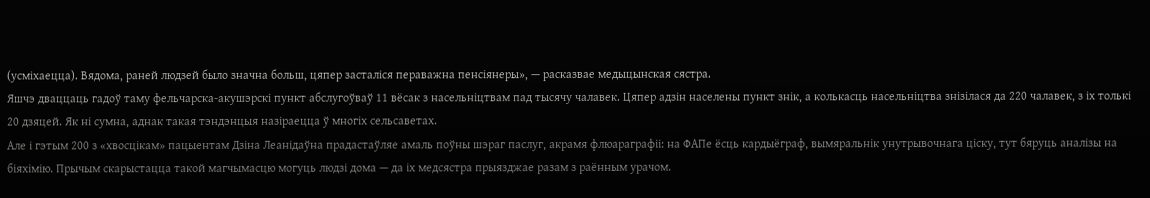(усміхаецца). Вядома, раней людзей было значна больш, цяпер засталіся пераважна пенсіянеры», — расказвае медыцынская сястра.
Яшчэ дваццаць гадоў таму фельчарска-акушэрскі пункт абслугоўваў 11 вёсак з насельніцтвам пад тысячу чалавек. Цяпер адзін населены пункт знік, а колькасць насельніцтва знізілася да 220 чалавек, з іх толькі 20 дзяцей. Як ні сумна, аднак такая тэндэнцыя назіраецца ў многіх сельсаветах.
Але і гэтым 200 з «хвосцікам» пацыентам Дзіна Леанідаўна прадастаўляе амаль поўны шэраг паслуг, акрамя флюараграфіі: на ФАПе ёсць кардыёграф, вымяральнік унутрывочнага ціску, тут бяруць аналізы на біяхімію. Прычым скарыстацца такой магчымасцю могуць людзі дома — да іх медсястра прыязджае разам з раённым урачом.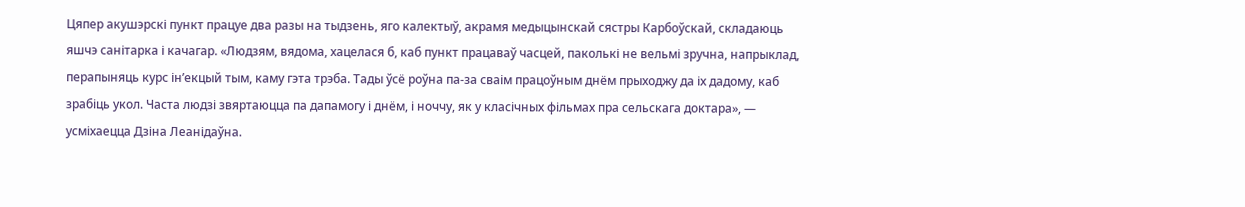Цяпер акушэрскі пункт працуе два разы на тыдзень, яго калектыў, акрамя медыцынскай сястры Карбоўскай, складаюць яшчэ санітарка і качагар. «Людзям, вядома, хацелася б, каб пункт працаваў часцей, паколькі не вельмі зручна, напрыклад, перапыняць курс ін’екцый тым, каму гэта трэба. Тады ўсё роўна па-за сваім працоўным днём прыходжу да іх дадому, каб зрабіць укол. Часта людзі звяртаюцца па дапамогу і днём, і ноччу, як у класічных фільмах пра сельскага доктара», — усміхаецца Дзіна Леанідаўна.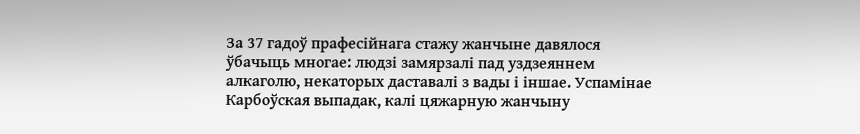За 37 гадоў прафесійнага стажу жанчыне давялося ўбачыць многае: людзі замярзалі пад уздзеяннем алкаголю, некаторых даставалі з вады і іншае. Успамінае Карбоўская выпадак, калі цяжарную жанчыну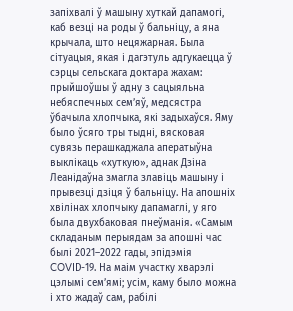запіхвалі ў машыну хуткай дапамогі, каб везці на роды ў бальніцу, а яна крычала, што нецяжарная. Была сітуацыя, якая і дагэтуль адгукаецца ў сэрцы сельскага доктара жахам: прыйшоўшы ў адну з сацыяльна небяспечных сем’яў, медсястра ўбачыла хлопчыка, які задыхаўся. Яму было ўсяго тры тыдні, вясковая сувязь перашкаджала аператыўна выклікаць «хуткую», аднак Дзіна Леанідаўна змагла злавіць машыну і прывезці дзіця ў бальніцу. На апошніх хвілінах хлопчыку дапамаглі, у яго была двухбаковая пнеўманія. «Самым складаным перыядам за апошні час былі 2021–2022 гады, эпідэмія COVІD-19. На маім участку хварэлі цэлымі сем’ямі; усім, каму было можна і хто жадаў сам, рабілі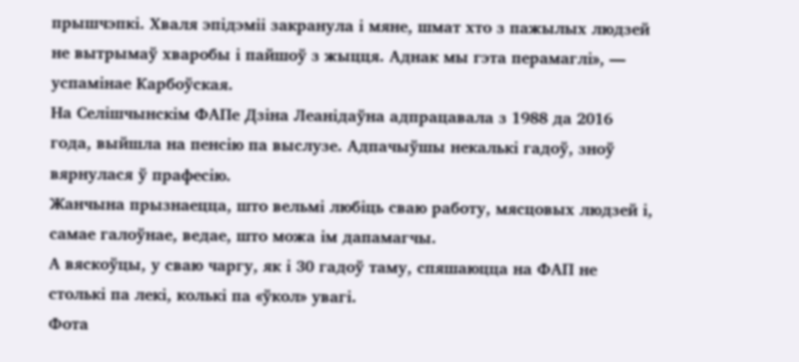прышчэпкі. Хваля эпідэміі закранула і мяне, шмат хто з пажылых людзей не вытрымаў хваробы і пайшоў з жыцця. Аднак мы гэта перамаглі», — успамінае Карбоўская.
На Селішчынскім ФАПе Дзіна Леанідаўна адпрацавала з 1988 да 2016 года, выйшла на пенсію па выслузе. Адпачыўшы некалькі гадоў, зноў вярнулася ў прафесію.
Жанчына прызнаецца, што вельмі любіць сваю работу, мясцовых людзей і, самае галоўнае, ведае, што можа ім дапамагчы.
А вяскоўцы, у сваю чаргу, як і 30 гадоў таму, спяшаюцца на ФАП не столькі па лекі, колькі па «ўкол» увагі.
Фота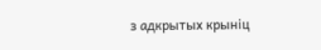з адкрытых крыніц